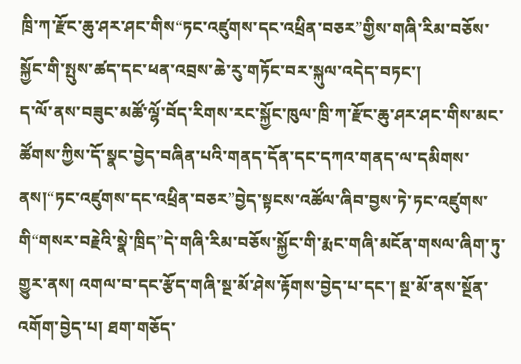ཁྲི་ཀ་རྫོང་ཆུ་ཤར་ཤང་གིས“ཏང་འཛུགས་དང་འཕྲིན་བཅར”གྱིས་གཞི་རིམ་བཅོས་སྐྱོང་གི་སྤུས་ཚད་དང་ཕན་འབྲས་ཆེ་རུ་གཏོང་བར་སྐུལ་འདེད་བཏང་།
ད་ལོ་ནས་བཟུང་མཚོ་ལྷོ་བོད་རིགས་རང་སྐྱོང་ཁུལ་ཁྲི་ཀ་རྫོང་ཆུ་ཤར་ཤང་གིས་མང་ཚོགས་ཀྱིས་དོ་སྣང་བྱེད་བཞིན་པའི་གནད་དོན་དང་དཀའ་གནད་ལ་དམིགས་ནས།“ཏང་འཛུགས་དང་འཕྲིན་བཅར”བྱེད་སྟངས་འཚོལ་ཞིབ་བྱས་ཏེ་ཏང་འཛུགས་གི“གསར་བརྗེའི་སྣེ་ཁྲིད”དེ་གཞི་རིམ་བཅོས་སྐྱོང་གི་རྨང་གཞི་མངོན་གསལ་ཞིག་ཏུ་གྱུར་ནས། འགལ་བ་དང་རྩོད་གཞི་སྔ་མོ་ཤེས་རྟོགས་བྱེད་པ་དང་། སྔ་མོ་ནས་སྔོན་འགོག་བྱེད་པ། ཐག་གཅོད་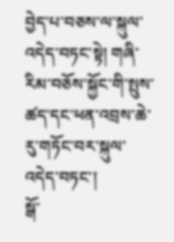བྱེད་པ་བཅས་ལ་སྐུལ་འདེད་བཏང་སྟེ། གཞི་རིམ་བཅོས་སྐྱོང་གི་སྤུས་ཚད་དང་ཕན་འབྲས་ཆེ་རུ་གཏོང་བར་སྐུལ་འདེད་བཏང་།
སྒོ་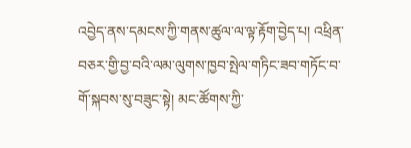འབྱེད་ནས་དམངས་ཀྱི་གནས་ཚུལ་ལ་ལྟ་རྟོག་བྱེད་པ། འཕྲིན་བཅར་གྱི་བྱ་བའི་ལམ་ལུགས་ཁྱབ་སྤེལ་གཏིང་ཟབ་གཏོང་བ་གོ་སྐབས་སུ་བཟུང་སྟེ། མང་ཚོགས་ཀྱི་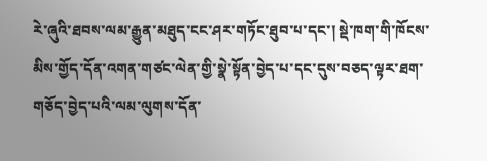རེ་ཞུའི་ཐབས་ལམ་རྒྱུན་མཐུད་ངང་ཤར་གཏོང་ཐུབ་པ་དང་། སྡེ་ཁག་གི་ཁོངས་མིས་གྱོད་དོན་འགན་གཙང་ལེན་གྱི་སྣེ་སྟོན་བྱེད་པ་དང་དུས་བཅད་ལྟར་ཐག་གཅོད་བྱེད་པའི་ལམ་ལུགས་དོན་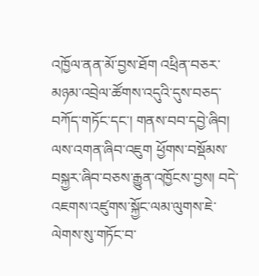འཁྱོལ་ནན་མོ་བྱས་ཐོག འཕྲིན་བཅར་མཉམ་འབྲེལ་ཚོགས་འདུའི་དུས་བཅད་བཀོད་གཏོང་དང་། གནས་བབ་དབྱེ་ཞིབ། ལས་འགན་ཞིབ་འཇུག ཕྱོགས་བསྡོམས་བསྐྱར་ཞིབ་བཅས་རྒྱུན་འཁྱོངས་བྱས། བདེ་འཇགས་འཛུགས་སྐྱོང་ལམ་ལུགས་ཇེ་ལེགས་སུ་གཏོང་བ་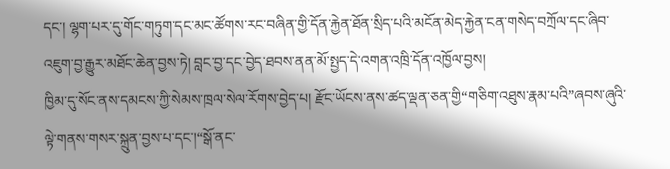དང་། ལྷག་པར་དུ་གོང་གཏུག་དང་མང་ཚོགས་རང་བཞིན་གྱི་དོན་རྐྱེན་ཐོན་སྲིད་པའི་མངོན་མེད་རྐྱེན་ངན་གསེད་བཀྲོལ་དང་ཞིབ་འཇུག་བྱ་རྒྱུར་མཐོང་ཆེན་བྱས་ཏེ། བླང་བྱ་དང་བྱེད་ཐབས་ནན་མོ་སྤྱད་དེ་འགན་འཁྲི་དོན་འཁྱོལ་བྱས།
ཁྱིམ་དུ་སོང་ནས་དམངས་ཀྱི་སེམས་ཁྲལ་སེལ་རོགས་བྱེད་པ། རྫོང་ཡོངས་ནས་ཚད་ལྡན་ཅན་གྱི“གཅིག་འཐུས་རྣམ་པའི”ཞབས་ཞུའི་ལྟེ་གནས་གསར་སྐྲུན་བྱས་པ་དང་།“སྒོ་ནང་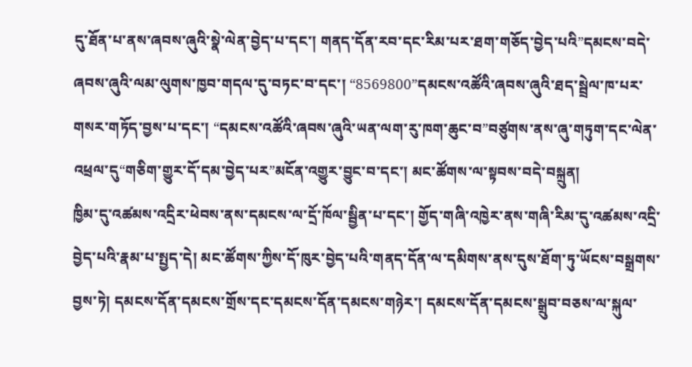དུ་ཐོན་པ་ནས་ཞབས་ཞུའི་སྣེ་ལེན་བྱེད་པ་དང་། གནད་དོན་རབ་དང་རིམ་པར་ཐག་གཅོད་བྱེད་པའི”དམངས་བདེ་ཞབས་ཞུའི་ལམ་ལུགས་ཁྱབ་གདལ་དུ་བཏང་བ་དང་། “8569800”དམངས་འཚོའི་ཞབས་ཞུའི་ཐད་སྦྲེལ་ཁ་པར་གསར་གཏོད་བྱས་པ་དང་། “དམངས་འཚོའི་ཞབས་ཞུའི་ཡན་ལག་རུ་ཁག་ཆུང་བ”བཙུགས་ནས་ཞུ་གཏུག་དང་ལེན་འཕྲལ་དུ“གཅིག་གྱུར་དོ་དམ་བྱེད་པར”མངོན་འགྱུར་བྱུང་བ་དང་། མང་ཚོགས་ལ་སྟབས་བདེ་བསྐྲུན།
ཁྱིམ་དུ་འཚམས་འདྲིར་ཕེབས་ནས་དམངས་ལ་དྲོ་ཁོལ་སྦྱིན་པ་དང་། གྱོད་གཞི་འཁྱེར་ནས་གཞི་རིམ་དུ་འཚམས་འདྲི་བྱེད་པའི་རྣམ་པ་སྤྱད་དེ། མང་ཚོགས་ཀྱིས་དོ་ཁུར་བྱེད་པའི་གནད་དོན་ལ་དམིགས་ནས་དུས་ཐོག་ཏུ་ཡོངས་བསྒྲགས་བྱས་ཏེ། དམངས་དོན་དམངས་གྲོས་དང་དམངས་དོན་དམངས་གཉེར་། དམངས་དོན་དམངས་སྒྲུབ་བཅས་ལ་སྐུལ་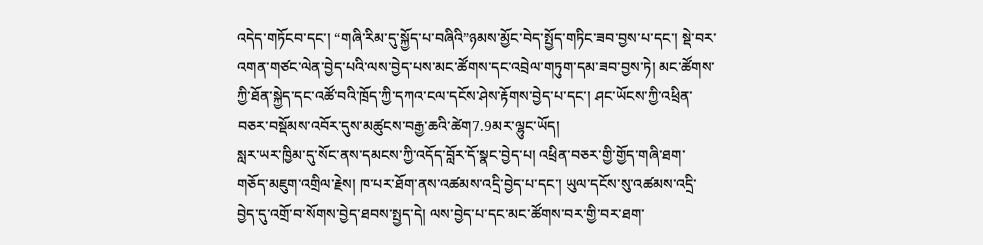འདེད་གཏོངབ་དང་། “གཞི་རིམ་དུ་སྐྱོད་པ་བཞིའི”ཉམས་མྱོང་བེད་སྤྱོད་གཏིང་ཟབ་བྱས་པ་དང་། སྡེ་བར་འགན་གཙང་ལེན་བྱེད་པའི་ལས་བྱེད་པས་མང་ཚོགས་དང་འབྲེལ་གཏུག་དམ་ཟབ་བྱས་ཏེ། མང་ཚོགས་ཀྱི་ཐོན་སྐྱེད་དང་འཚོ་བའི་ཁྲོད་ཀྱི་དཀའ་ངལ་དངོས་ཤེས་རྟོགས་བྱེད་པ་དང་། ཤང་ཡོངས་ཀྱི་འཕྲིན་བཅར་བསྡོམས་འབོར་དུས་མཚུངས་བརྒྱ་ཆའི་ཚེག7.9མར་ལྷུང་ཡོད།
སླར་ཡར་ཁྱིམ་དུ་སོང་ནས་དམངས་ཀྱི་འདོད་བློར་དོ་སྣང་བྱེད་པ། འཕྲིན་བཅར་གྱི་གྱོད་གཞི་ཐག་གཅོད་མཇུག་འགྲིལ་རྗེས། ཁ་པར་ཐོག་ནས་འཚམས་འདྲི་བྱེད་པ་དང་། ཡུལ་དངོས་སུ་འཚམས་འདྲི་བྱེད་དུ་འགྲོ་བ་སོགས་བྱེད་ཐབས་སྤྱད་དེ། ལས་བྱེད་པ་དང་མང་ཚོགས་བར་གྱི་བར་ཐག་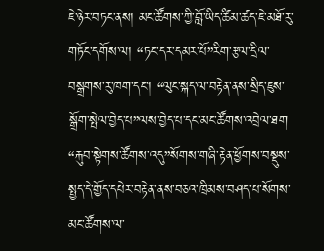ཇེ་ཉེར་བཏང་ནས། མང་ཚོགས་ཀྱི་བློ་ཡིད་ཚིམ་ཚད་ཇེ་མཐོ་རུ་གཏོང་དགོས་ལ། “ཏང་དར་དམར་པོ”རིག་རྩལ་དྲིལ་བསྒྲགས་རུ་ཁག་དང་། “ལུང་སྐད་ལ་བརྟེན་ནས་སྲིད་ཇུས་སྒྲོག་སྤེལ་བྱེད་པ”ལས་བྱེད་པ་དང་མང་ཚོགས་འབྲེལ་ཐག “རྐུབ་སྟེགས་ཚོགས་འདུ”སོགས་གཞི་རྟེན་ཕྱོགས་བསྡུས་སྤྱད་དེ་གྱོད་དཔེར་བརྟེན་ནས་བཅའ་ཁྲིམས་བཤད་པ་སོགས་མང་ཚོགས་ལ་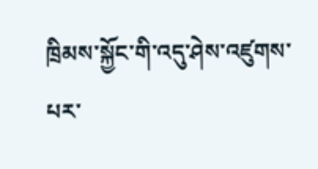ཁྲིམས་སྐྱོང་གི་འདུ་ཤེས་འཛུགས་པར་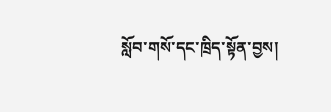སློབ་གསོ་དང་ཁྲིད་སྟོན་བྱས།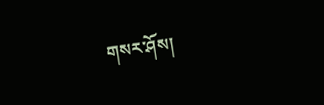གསར་ཤོས།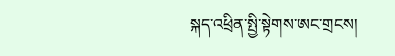སྐད་འཕྲིན་སྤྱི་སྟེགས་ཨང་གྲངས།